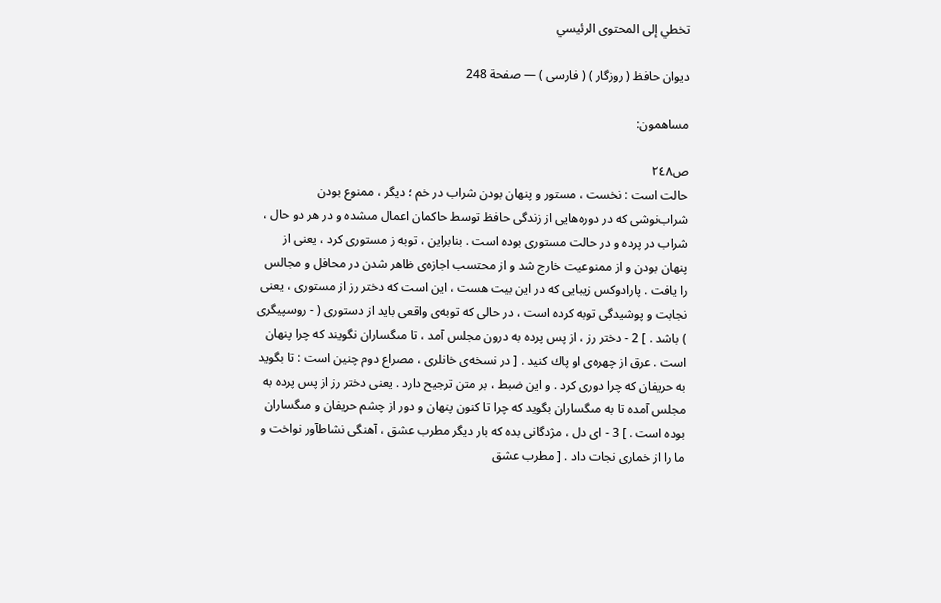تخطي إلى المحتوى الرئيسي

ديوان حافظ ( روزگار ) ( فارسى ) — صفحة 248

مساهمون:

ص٢٤٨
حالت است : نخست ، مستور و پنهان بودن شراب در خم ؛ ديگر ، ممنوع بودن شراب‌نوشى كه در دوره‌هايى از زندگى حافظ توسط حاكمان اعمال مىشده و در هر دو حال ، شراب در پرده و در حالت مستورى بوده است . بنابراين ، توبه ز مستورى كرد ، يعنى از پنهان بودن و از ممنوعيت خارج شد و از محتسب اجازه‌ى ظاهر شدن در محافل و مجالس را يافت . پارادوكس زيبايى كه در اين بيت هست ، اين است كه دختر رز از مستورى ، يعنى نجابت و پوشيدگى توبه كرده است ، در حالى كه توبه‌ى واقعى بايد از دستورى ( - روسپيگرى ) باشد . ] 2 - دختر رز ، از پس پرده به درون مجلس آمد ، تا مىگساران نگويند كه چرا پنهان است . عرق از چهره‌ى او پاك كنيد . [ در نسخه‌ى خانلرى ، مصراع دوم چنين است : تا بگويد به حريفان كه چرا دورى كرد . و اين ضبط ، بر متن ترجيح دارد . يعنى دختر رز از پس پرده به مجلس آمده تا به مىگساران بگويد كه چرا تا كنون پنهان و دور از چشم حريفان و مىگساران بوده است . ] 3 - اى دل ، مژدگانى بده كه بار ديگر مطرب عشق ، آهنگى نشاطآور نواخت و ما را از خمارى نجات داد . [ مطرب عشق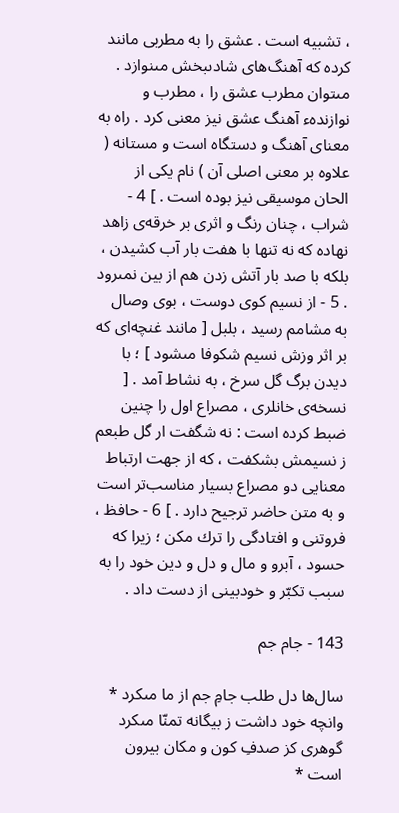، تشبيه است . عشق را به مطربى مانند كرده كه آهنگ‌هاى شادىبخش مىنوازد . مىتوان مطرب عشق را ، مطرب و نوازندهء آهنگ عشق نيز معنى كرد . راه به معناى آهنگ و دستگاه است و مستانه ( علاوه بر معنى اصلى آن ) نام يكى از الحان موسيقى نيز بوده است . ] 4 - شراب ، چنان رنگ و اثرى بر خرقه‌ى زاهد نهاده كه نه تنها با هفت بار آب كشيدن ، بلكه با صد بار آتش زدن هم از بين نمىرود . 5 - از نسيم كوى دوست ، بوى وصال به مشامم رسيد ، بلبل [ مانند غنچه‌اى كه بر اثر وزش نسيم شكوفا مىشود ] ؛ با ديدن برگ گل سرخ ، به نشاط آمد . [ نسخه‌ى خانلرى ، مصراع اول را چنين ضبط كرده است : نه شگفت ار گل طبعم ز نسيمش بشكفت ، كه از جهت ارتباط معنايى دو مصراع بسيار مناسب‌تر است و به متن حاضر ترجيح دارد . ] 6 - حافظ ، فروتنى و افتادگى را ترك مكن ؛ زيرا كه حسود ، آبرو و مال و دل و دين خود را به سبب تكبّر و خودبينى از دست داد .

143 - جام جم

سال‌ها دل طلب جامِ جم از ما مىكرد * وانچه خود داشت ز بيگانه تمنّا مىكرد
گوهرى كز صدفِ كون و مكان بيرون است *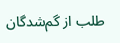طلب از گم‌شدگان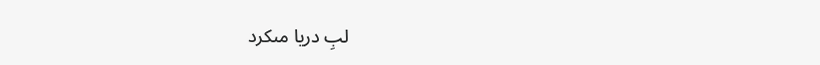لبِ دريا مىكرد